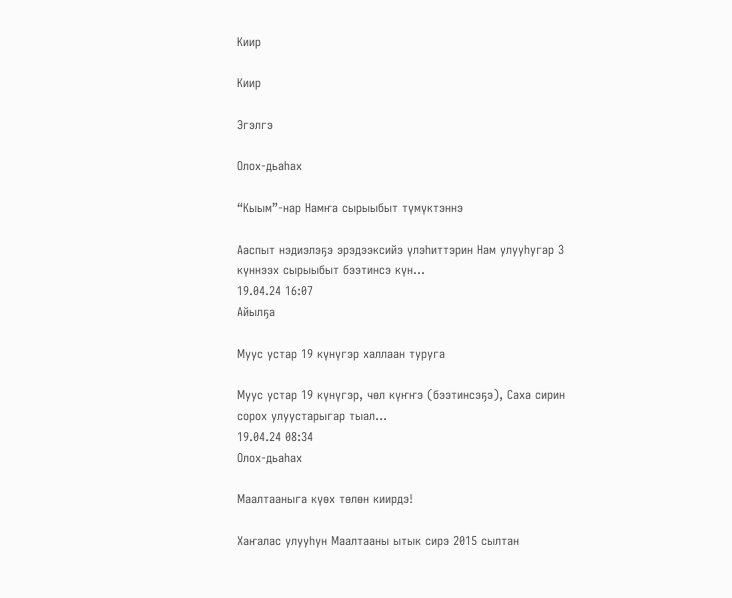Киир

Киир

Эгэлгэ

Олох-дьаһах

“Кыым”-нар Намҥа сырыыбыт түмүктэннэ

Ааспыт нэдиэлэҕэ эрэдээксийэ үлэһиттэрин Нам улууһугар 3 күннээх сырыыбыт бээтинсэ күн…
19.04.24 16:07
Айылҕа

Муус устар 19 күнүгэр халлаан туруга

Муус устар 19 күнүгэр, чөл күҥҥэ (бээтинсэҕэ), Саха сирин сорох улуустарыгар тыал…
19.04.24 08:34
Олох-дьаһах

Маалтааныга күөх төлөн киирдэ!

Хаҥалас улууһун Маалтааны ытык сирэ 2015 сылтан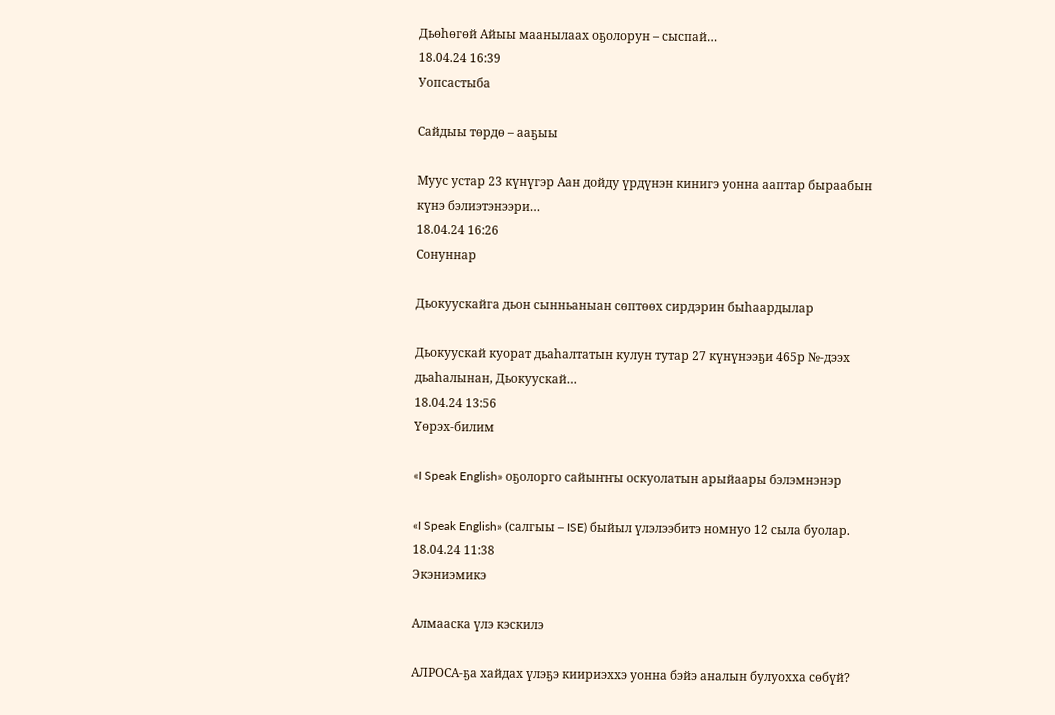Дьөһөгөй Айыы маанылаах оҕолорун – сыспай…
18.04.24 16:39
Уопсастыба

Сайдыы төрдө – ааҕыы

Муус устар 23 күнүгэр Аан дойду үрдүнэн кинигэ уонна ааптар быраабын күнэ бэлиэтэнээри…
18.04.24 16:26
Сонуннар

Дьокуускайга дьон сынньаныан сөптөөх сирдэрин быһаардылар

Дьокуускай куорат дьаһалтатын кулун тутар 27 күнүнээҕи 465р №-дээх дьаһалынан, Дьокуускай…
18.04.24 13:56
Үөрэх-билим

«I Speak English» оҕолорго сайыҥҥы оскуолатын арыйаары бэлэмнэнэр

«I Speak English» (салгыы – ISE) быйыл үлэлээбитэ номнуо 12 сыла буолар.
18.04.24 11:38
Экэниэмикэ

Алмааска үлэ кэскилэ

АЛРОСА-ҕа хайдах үлэҕэ киириэххэ уонна бэйэ аналын булуохха сөбүй?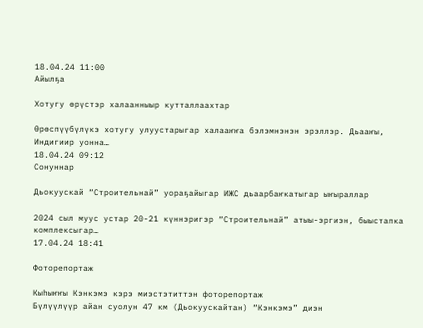18.04.24 11:00
Айылҕа

Хотугу өрүстэр халаанныыр кутталлаахтар

Өрөспүүбүлүкэ хотугу улуустарыгар халааҥҥа бэлэмнэнэн эрэллэр. Дьааҥы, Индигиир уонна…
18.04.24 09:12
Сонуннар

Дьокуускай “Строительнай” уораҕайыгар ИЖС дьаарбаҥкатыгар ыҥыраллар

2024 сыл муус устар 20-21 күннэригэр “Строительнай” атыы-эргиэн, быыстапка комплексыгар…
17.04.24 18:41

Фоторепортаж

Кыһыҥҥы Кэнкэмэ кэрэ миэстэтиттэн фоторепортаж
Бүлүүлүүр айан суолун 47 км (Дьокуускайтан) “Кэнкэмэ” диэн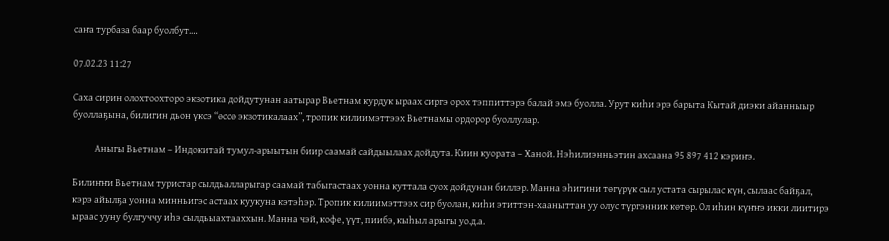саҥа турбаза баар буолбут.…

07.02.23 11:27

Саха сирин олохтоохторо экзотика дойдутунан аатырар Вьетнам курдук ыраах сиргэ орох тэппиттэрэ балай эмэ буолла. Урут киһи эрэ барыта Кытай диэки айанныыр буоллаҕына, билигин дьон үксэ “өссө экзотикалаах”, тропик килиимэттээх Вьетнамы ордорор буоллулар.

           Аныгы Вьетнам – Индокитай тумул-арыытын биир саамай сайдыылаах дойдута. Киин куората – Ханой. Нэһилиэнньэтин ахсаана 95 897 412 кэриҥэ.

Билиҥҥи Вьетнам туристар сылдьалларыгар саамай табыгастаах уонна куттала суох дойдунан биллэр. Манна эһигини төгүрүк сыл устата сырылас күн, сылаас байҕал, кэрэ айылҕа уонна минньигэс астаах куукуна кэтэһэр. Тропик килиимэттээх сир буолан, киһи этиттэн-хааныттан уу олус түргэнник көтөр. Ол иһин күҥҥэ икки лиитирэ ыраас ууну булгуччу иһэ сылдьыахтааххын. Манна чэй, кофе, үүт, пиибэ, кыһыл арыгы уо.д.а.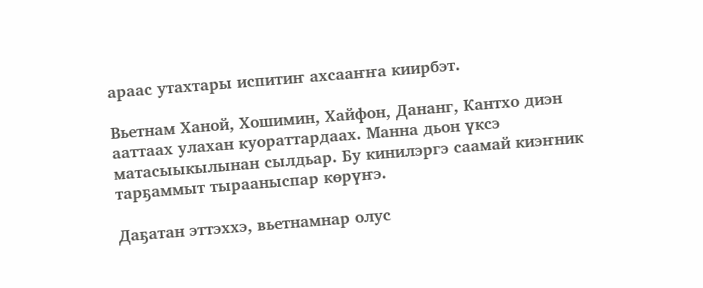араас утахтары испитиҥ ахсааҥҥа киирбэт.

Вьетнам Ханой, Хошимин, Хайфон, Дананг, Кантхо диэн ааттаах улахан куораттардаах. Манна дьон үксэ матасыыкылынан сылдьар. Бу кинилэргэ саамай киэҥник тарҕаммыт тырааныспар көрүҥэ.

Даҕатан эттэххэ, вьетнамнар олус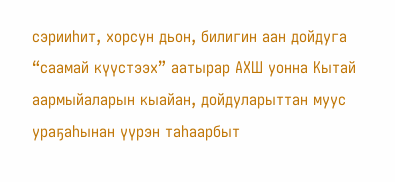сэрииһит, хорсун дьон, билигин аан дойдуга “саамай күүстээх” аатырар АХШ уонна Кытай аармыйаларын кыайан, дойдуларыттан муус ураҕаһынан үүрэн таһаарбыт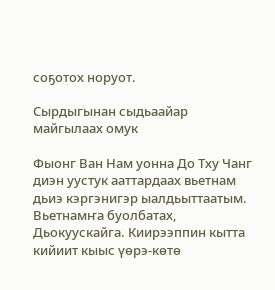соҕотох норуот.

Сырдыгынан сыдьаайар майгылаах омук

Фыонг Ван Нам уонна До Тху Чанг диэн уустук ааттардаах вьетнам дьиэ кэргэнигэр ыалдьыттаатым. Вьетнамҥа буолбатах, Дьокуускайга. Киирээппин кытта кийиит кыыс үөрэ-көтө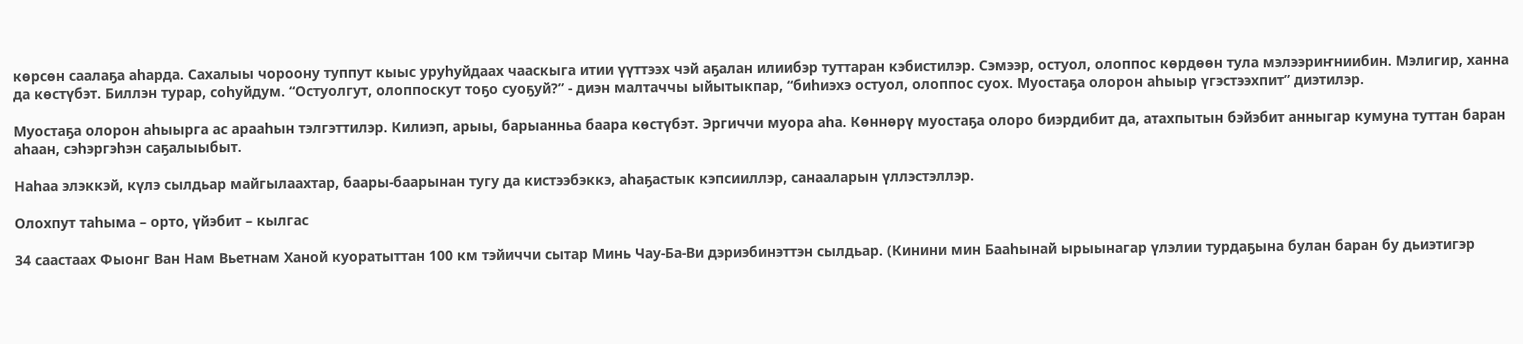көрсөн саалаҕа аһарда. Сахалыы чороону туппут кыыс уруһуйдаах чааскыга итии үүттээх чэй аҕалан илиибэр туттаран кэбистилэр. Сэмээр, остуол, олоппос көрдөөн тула мэлээриҥниибин. Мэлигир, ханна да көстүбэт. Биллэн турар, соһуйдум. “Остуолгут, олоппоскут тоҕо суоҕуй?” - диэн малтаччы ыйытыкпар, “биһиэхэ остуол, олоппос суох. Муостаҕа олорон аһыыр үгэстээхпит” диэтилэр.

Муостаҕа олорон аһыырга ас арааһын тэлгэттилэр. Килиэп, арыы, барыанньа баара көстүбэт. Эргиччи муора аһа. Көннөрү муостаҕа олоро биэрдибит да, атахпытын бэйэбит анныгар кумуна туттан баран аһаан, сэһэргэһэн саҕалыыбыт.

Наһаа элэккэй, күлэ сылдьар майгылаахтар, баары-баарынан тугу да кистээбэккэ, аһаҕастык кэпсииллэр, санааларын үллэстэллэр.

Олохпут таһыма – орто, үйэбит – кылгас

34 саастаах Фыонг Ван Нам Вьетнам Ханой куоратыттан 100 км тэйиччи сытар Минь Чау-Ба-Ви дэриэбинэттэн сылдьар. (Кинини мин Бааһынай ырыынагар үлэлии турдаҕына булан баран бу дьиэтигэр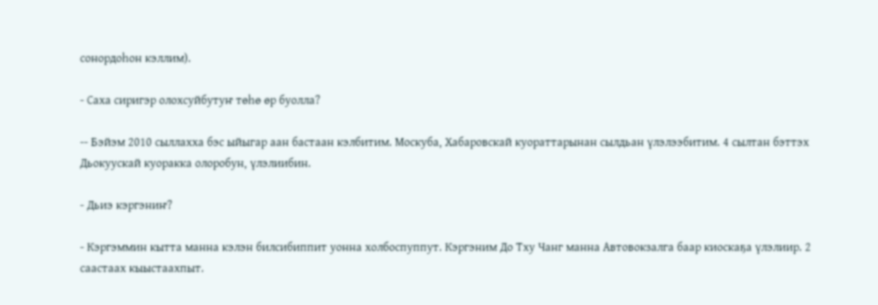сонордоһон кэллим).

- Саха сиригэр олохсуйбутуҥ төһө өр буолла?

-- Бэйэм 2010 сыллахха бэс ыйыгар аан бастаан кэлбитим. Москуба, Хабаровскай куораттарынан сылдьан үлэлээбитим. 4 сылтан бэттэх Дьокуускай куоракка олоробун, үлэлиибин.

- Дьиэ кэргэниҥ?

- Кэргэммин кытта манна кэлэн билсибиппит уонна холбоспуппут. Кэргэним До Тху Чанг манна Автовокзалга баар киоскаҕа үлэлиир. 2 саастаах кыыстаахпыт.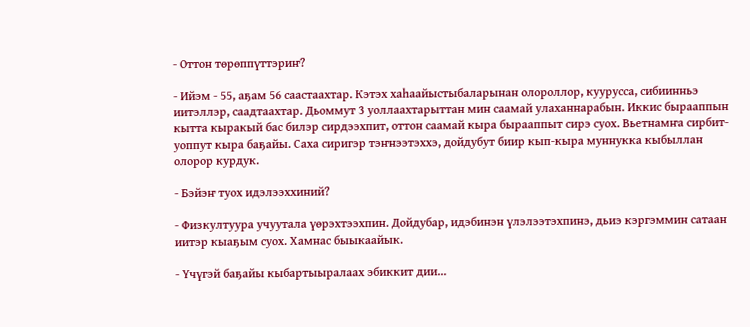- Оттон төрөппүттэриҥ?

- Ийэм - 55, аҕам 56 саастаахтар. Кэтэх хаһаайыстыбаларынан олороллор, куурусса, сибиинньэ иитэллэр, саадтаахтар. Дьоммут 3 уоллаахтарыттан мин саамай улаханнарабын. Иккис бырааппын кытта кыракый бас билэр сирдээхпит, оттон саамай кыра бырааппыт сирэ суох. Вьетнамҥа сирбит-уоппут кыра баҕайы. Саха сиригэр тэҥнээтэххэ, дойдубут биир кып-кыра муннукка кыбыллан олорор курдук.

- Бэйэҥ туох идэлээххиний?

- Физкултуура учуутала үөрэхтээхпин. Дойдубар, идэбинэн үлэлээтэхпинэ, дьиэ кэргэммин сатаан иитэр кыаҕым суох. Хамнас быыкаайык.

- Үчүгэй баҕайы кыбартыыралаах эбиккит дии...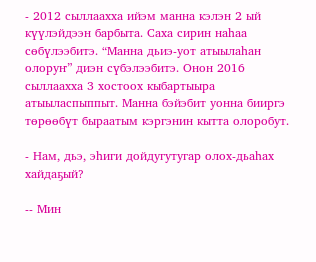- 2012 сыллаахха ийэм манна кэлэн 2 ый күүлэйдээн барбыта. Саха сирин наһаа сөбүлээбитэ. “Манна дьиэ-уот атыылаһан олоруҥ” диэн сүбэлээбитэ. Онон 2016 сыллаахха 3 хостоох кыбартыыра атыыласпыппыт. Манна бэйэбит уонна бииргэ төрөөбүт быраатым кэргэнин кытта олоробут.

- Нам, дьэ, эһиги дойдугутугар олох-дьаһах хайдаҕый?

-- Мин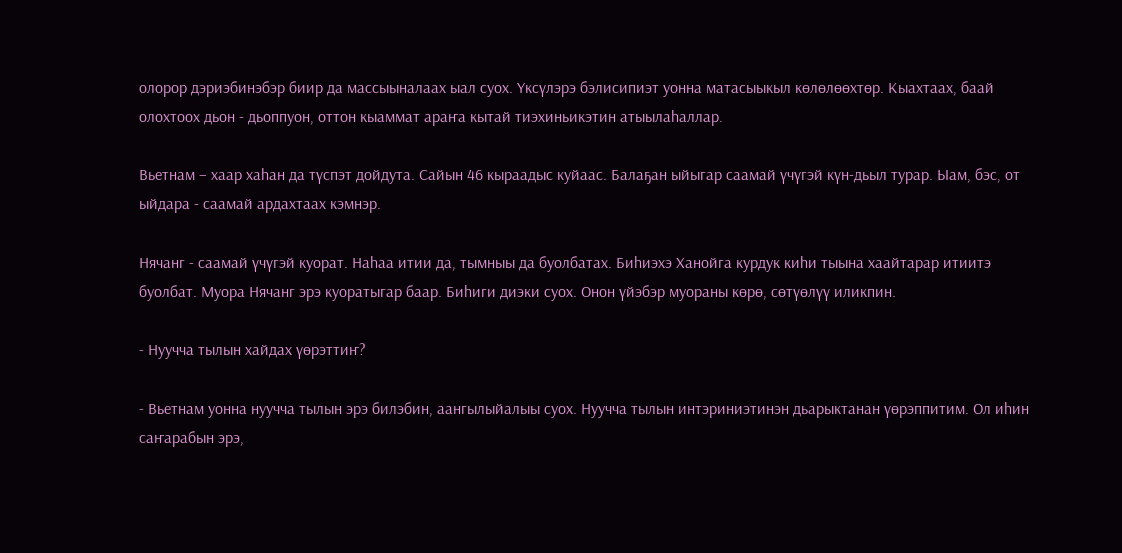олорор дэриэбинэбэр биир да массыыналаах ыал суох. Үксүлэрэ бэлисипиэт уонна матасыыкыл көлөлөөхтөр. Кыахтаах, баай олохтоох дьон - дьоппуон, оттон кыаммат араҥа кытай тиэхиньикэтин атыылаһаллар.

Вьетнам – хаар хаһан да түспэт дойдута. Сайын 46 кыраадыс куйаас. Балаҕан ыйыгар саамай үчүгэй күн-дьыл турар. Ыам, бэс, от ыйдара - саамай ардахтаах кэмнэр.

Нячанг - саамай үчүгэй куорат. Наһаа итии да, тымныы да буолбатах. Биһиэхэ Ханойга курдук киһи тыына хаайтарар итиитэ буолбат. Муора Нячанг эрэ куоратыгар баар. Биһиги диэки суох. Онон үйэбэр муораны көрө, сөтүөлүү иликпин.

- Нуучча тылын хайдах үөрэттиҥ?

- Вьетнам уонна нуучча тылын эрэ билэбин, аангылыйалыы суох. Нуучча тылын интэриниэтинэн дьарыктанан үөрэппитим. Ол иһин саҥарабын эрэ,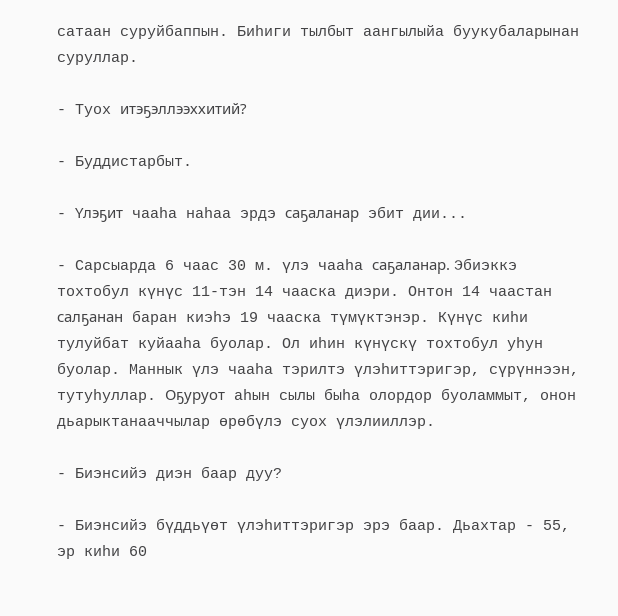сатаан суруйбаппын. Биһиги тылбыт аангылыйа буукубаларынан суруллар.

- Туох итэҕэллээххитий?

- Буддистарбыт.

- Үлэҕит чааһа наһаа эрдэ саҕаланар эбит дии...

- Сарсыарда 6 чаас 30 м. үлэ чааһа саҕаланар. Эбиэккэ тохтобул күнүс 11-тэн 14 чааска диэри. Онтон 14 чаастан салҕанан баран киэһэ 19 чааска түмүктэнэр. Күнүс киһи тулуйбат куйааһа буолар. Ол иһин күнүскү тохтобул уһун буолар. Маннык үлэ чааһа тэрилтэ үлэһиттэригэр, сүрүннээн, тутуһуллар. Оҕуруот аһын сылы быһа олордор буоламмыт, онон дьарыктанааччылар өрөбүлэ суох үлэлииллэр.

- Биэнсийэ диэн баар дуу?

- Биэнсийэ бүддьүөт үлэһиттэригэр эрэ баар. Дьахтар - 55, эр киһи 60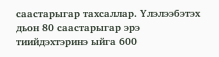саастарыгар тахсаллар. Үлэлээбэтэх дьон 80 саастарыгар эрэ тиийдэхтэринэ ыйга 600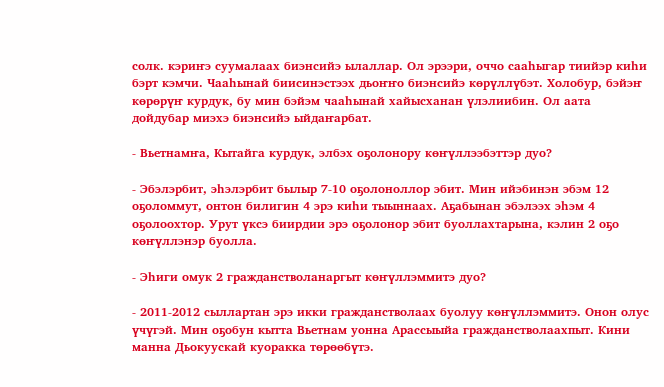солк. кэриҥэ суумалаах биэнсийэ ылаллар. Ол эрээри, оччо сааһыгар тиийэр киһи бэрт кэмчи. Чааһынай биисинэстээх дьоҥҥо биэнсийэ көрүллүбэт. Холобур, бэйэҥ көрөрүҥ курдук, бу мин бэйэм чааһынай хайысханан үлэлиибин. Ол аата дойдубар миэхэ биэнсийэ ыйдаҥарбат.

- Вьетнамҥа, Кытайга курдук, элбэх оҕолонору көҥүллээбэттэр дуо?

- Эбэлэрбит, эһэлэрбит былыр 7-10 оҕолоноллор эбит. Мин ийэбинэн эбэм 12 оҕоломмут, онтон билигин 4 эрэ киһи тыыннаах. Аҕабынан эбэлээх эһэм 4 оҕолоохтор. Урут үксэ биирдии эрэ оҕолонор эбит буоллахтарына, кэлин 2 оҕо көҥүллэнэр буолла.

- Эһиги омук 2 гражданстволанаргыт көҥүллэммитэ дуо?

- 2011-2012 сыллартан эрэ икки гражданстволаах буолуу көҥүллэммитэ. Онон олус үчүгэй. Мин оҕобун кытта Вьетнам уонна Арассыыйа гражданстволаахпыт. Кини манна Дьокуускай куоракка төрөөбүтэ.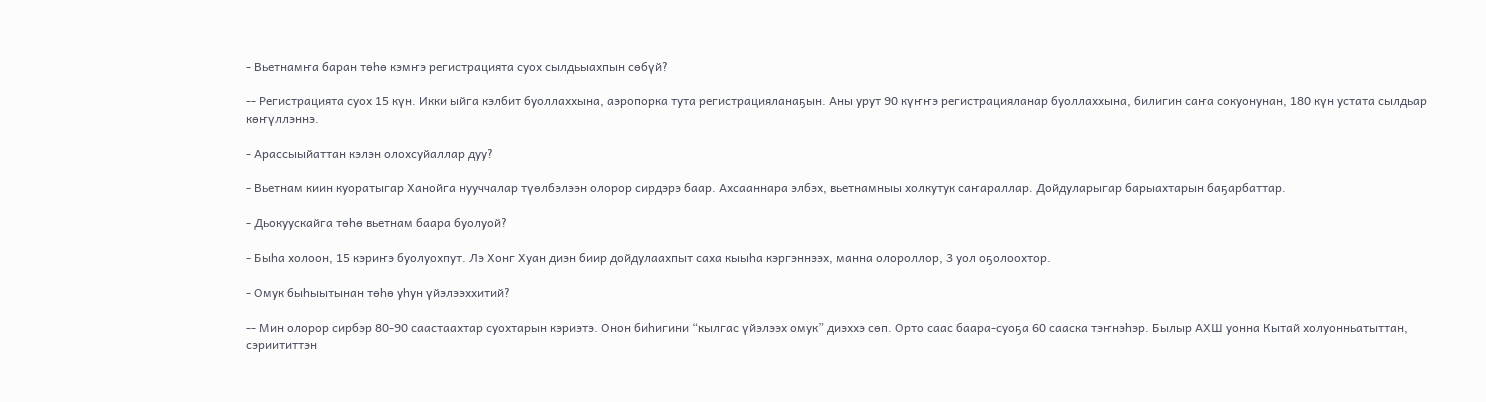- Вьетнамҥа баран төһө кэмҥэ регистрацията суох сылдьыахпын сөбүй?

-- Регистрацията суох 15 күн. Икки ыйга кэлбит буоллаххына, аэропорка тута регистрацияланаҕын. Аны урут 90 күҥҥэ регистрацияланар буоллаххына, билигин саҥа сокуонунан, 180 күн устата сылдьар көҥүллэннэ.

- Арассыыйаттан кэлэн олохсуйаллар дуу?

- Вьетнам киин куоратыгар Ханойга нууччалар түөлбэлээн олорор сирдэрэ баар. Ахсааннара элбэх, вьетнамныы холкутук саҥараллар. Дойдуларыгар барыахтарын баҕарбаттар.

- Дьокуускайга төһө вьетнам баара буолуой?

- Быһа холоон, 15 кэриҥэ буолуохпут. Лэ Хонг Хуан диэн биир дойдулаахпыт саха кыыһа кэргэннээх, манна олороллор, 3 уол оҕолоохтор.

- Омук быһыытынан төһө уһун үйэлээххитий?

-- Мин олорор сирбэр 80-90 саастаахтар суохтарын кэриэтэ. Онон биһигини “кылгас үйэлээх омук” диэххэ сөп. Орто саас баара-суоҕа 60 сааска тэҥнэһэр. Былыр АХШ уонна Кытай холуонньатыттан, сэриититтэн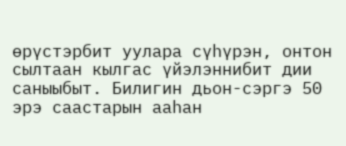өрүстэрбит уулара сүһүрэн, онтон сылтаан кылгас үйэлэннибит дии саныыбыт. Билигин дьон-сэргэ 50 эрэ саастарын ааһан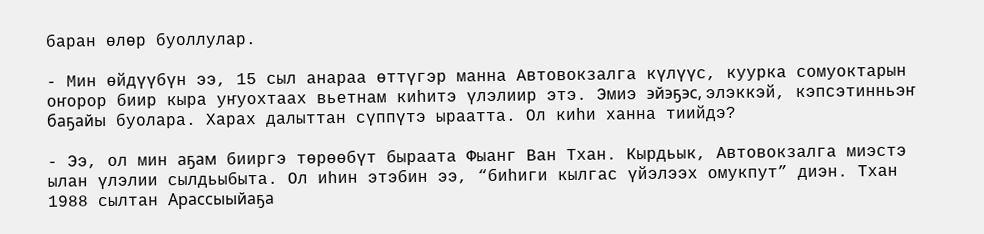баран өлөр буоллулар.

- Мин өйдүүбүн ээ, 15 сыл анараа өттүгэр манна Автовокзалга күлүүс, куурка сомуоктарын оҥорор биир кыра уҥуохтаах вьетнам киһитэ үлэлиир этэ. Эмиэ эйэҕэс, элэккэй, кэпсэтинньэҥ баҕайы буолара. Харах далыттан сүппүтэ ыраатта. Ол киһи ханна тиийдэ?

- Ээ, ол мин аҕам бииргэ төрөөбүт быраата Фыанг Ван Тхан. Кырдьык, Автовокзалга миэстэ ылан үлэлии сылдьыбыта. Ол иһин этэбин ээ, “биһиги кылгас үйэлээх омукпут” диэн. Тхан 1988 сылтан Арассыыйаҕа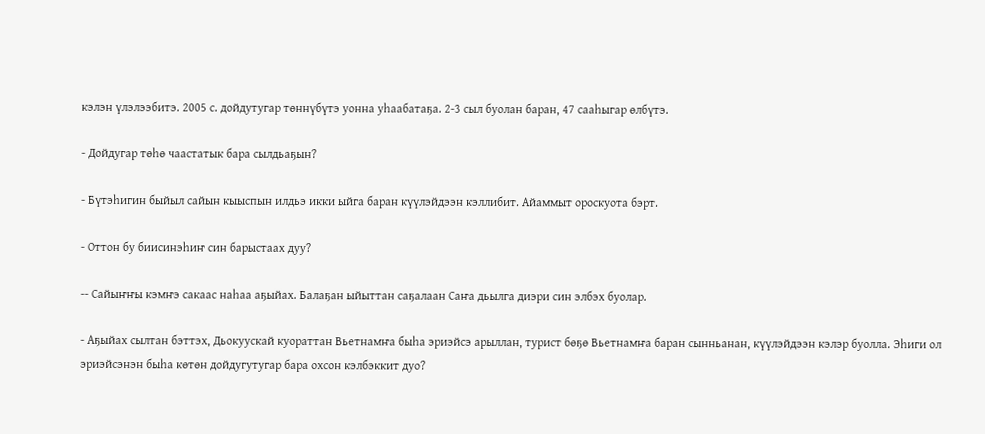кэлэн үлэлээбитэ. 2005 с. дойдутугар төннүбүтэ уонна уһаабатаҕа. 2-3 сыл буолан баран, 47 сааһыгар өлбүтэ.

- Дойдугар төһө чаастатык бара сылдьаҕын?

- Бүтэһигин быйыл сайын кыыспын илдьэ икки ыйга баран күүлэйдээн кэллибит. Айаммыт ороскуота бэрт.

- Оттон бу биисинэһиҥ син барыстаах дуу?

-- Сайыҥҥы кэмҥэ сакаас наһаа аҕыйах. Балаҕан ыйыттан саҕалаан Саҥа дьылга диэри син элбэх буолар.

- Аҕыйах сылтан бэттэх, Дьокуускай куораттан Вьетнамҥа быһа эриэйсэ арыллан, турист бөҕө Вьетнамҥа баран сынньанан, күүлэйдээн кэлэр буолла. Эһиги ол эриэйсэнэн быһа көтөн дойдугутугар бара охсон кэлбэккит дуо?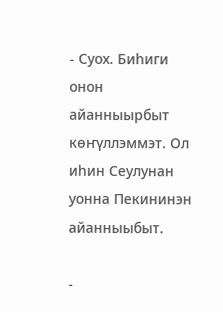- Суох. Биһиги онон айанныырбыт көҥүллэммэт. Ол иһин Сеулунан уонна Пекининэн айанныыбыт.

-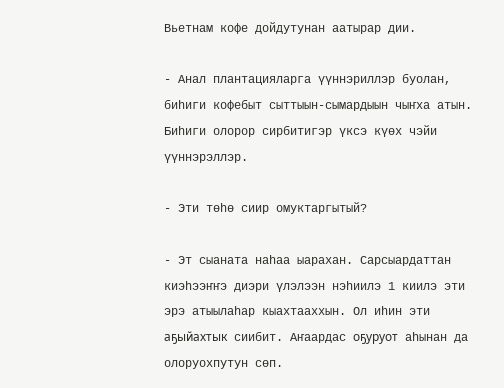Вьетнам кофе дойдутунан аатырар дии.

- Анал плантацияларга үүннэриллэр буолан, биһиги кофебыт сыттыын-сымардыын чыҥха атын. Биһиги олорор сирбитигэр үксэ күөх чэйи үүннэрэллэр.

- Эти төһө сиир омуктаргытый?

- Эт сыаната наһаа ыарахан. Сарсыардаттан киэһээҥҥэ диэри үлэлээн нэһиилэ 1 киилэ эти эрэ атыылаһар кыахтааххын. Ол иһин эти аҕыйахтык сиибит. Аҥаардас оҕуруот аһынан да олоруохпутун сөп.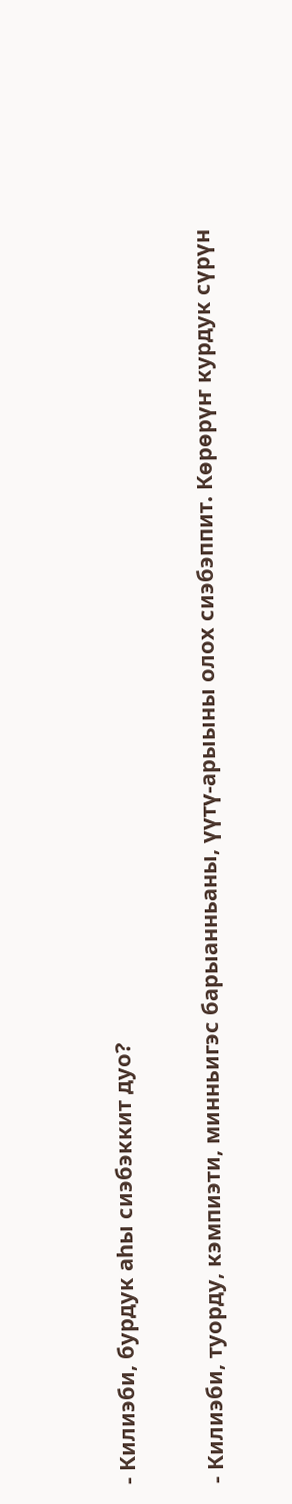- Килиэби, бурдук аһы сиэбэккит дуо?

- Килиэби, туорду, кэмпиэти, минньигэс барыанньаны, үүтү-арыыны олох сиэбэппит. Көрөрүҥ курдук сүрүн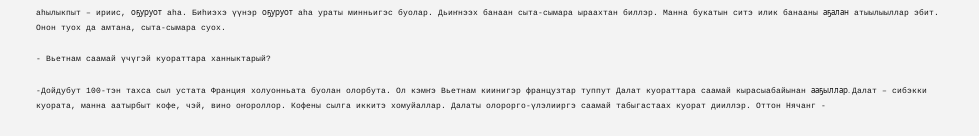аһылыкпыт – ириис, оҕуруот аһа. Биһиэхэ үүнэр оҕуруот аһа ураты минньигэс буолар. Дьиҥнээх банаан сыта-сымара ыраахтан биллэр. Манна букатын ситэ илик банааны аҕалан атыылыыллар эбит. Онон туох да амтана, сыта-сымара суох.

- Вьетнам саамай үчүгэй куораттара ханныктарый?

-Дойдубут 100-тэн тахса сыл устата Франция холуонньата буолан олорбута. Ол кэмҥэ Вьетнам киинигэр французтар туппут Далат куораттара саамай кырасыабайынан ааҕыллар. Далат – сибэкки куората, манна аатырбыт кофе, чэй, вино оҥороллор. Кофены сылга иккитэ хомуйаллар. Далаты олорорго-үлэлииргэ саамай табыгастаах куорат дииллэр. Оттон Нячанг -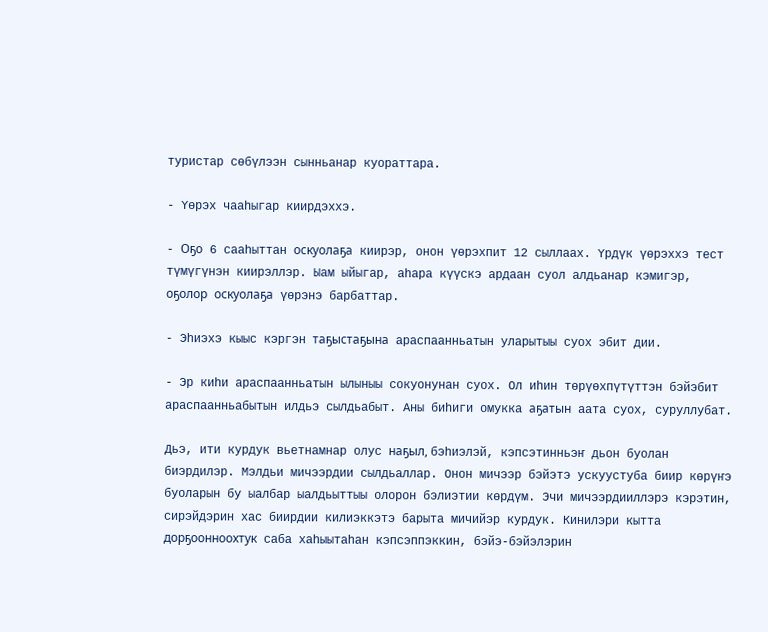туристар сөбүлээн сынньанар куораттара.

- Үөрэх чааһыгар киирдэххэ.

- Оҕо 6 сааһыттан оскуолаҕа киирэр, онон үөрэхпит 12 сыллаах. Үрдүк үөрэххэ тест түмүгүнэн киирэллэр. Ыам ыйыгар, аһара күүскэ ардаан суол алдьанар кэмигэр, оҕолор оскуолаҕа үөрэнэ барбаттар.

- Эһиэхэ кыыс кэргэн таҕыстаҕына араспаанньатын уларытыы суох эбит дии.

- Эр киһи араспаанньатын ылыныы сокуонунан суох. Ол иһин төрүөхпүтүттэн бэйэбит араспаанньабытын илдьэ сылдьабыт. Аны биһиги омукка аҕатын аата суох, суруллубат.

Дьэ, ити курдук вьетнамнар олус наҕыл, бэһиэлэй, кэпсэтинньэҥ дьон буолан биэрдилэр. Мэлдьи мичээрдии сылдьаллар. Онон мичээр бэйэтэ ускуустуба биир көрүҥэ буоларын бу ыалбар ыалдьыттыы олорон бэлиэтии көрдүм. Эчи мичээрдииллэрэ кэрэтин, сирэйдэрин хас биирдии килиэккэтэ барыта мичийэр курдук. Кинилэри кытта дорҕоонноохтук саба хаһыытаһан кэпсэппэккин, бэйэ-бэйэлэрин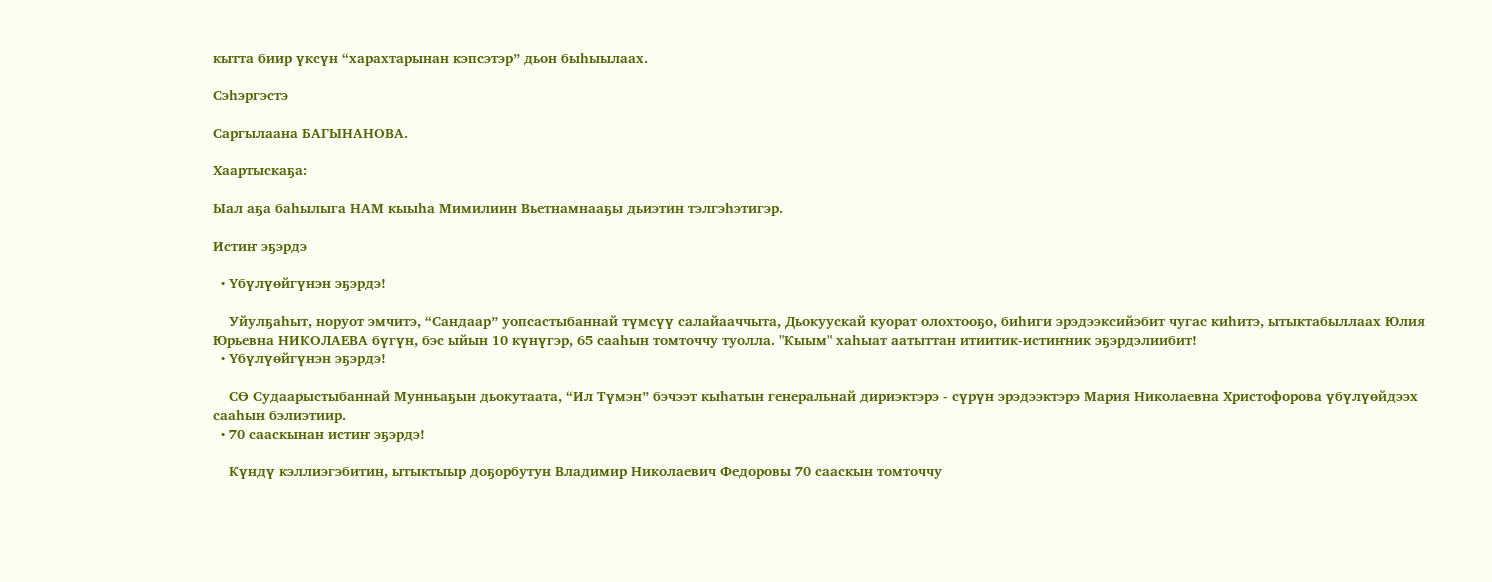кытта биир үксүн “харахтарынан кэпсэтэр” дьон быһыылаах.

Сэһэргэстэ

Саргылаана БАГЫНАНОВА.

Хаартыскаҕа:

Ыал аҕа баһылыга НАМ кыыһа Мимилиин Вьетнамнааҕы дьиэтин тэлгэһэтигэр.

Истиҥ эҕэрдэ

  • Үбүлүөйгүнэн эҕэрдэ!

    Уйулҕаһыт, норуот эмчитэ, “Сандаар” уопсастыбаннай түмсүү салайааччыта, Дьокуускай куорат олохтооҕо, биһиги эрэдээксийэбит чугас киһитэ, ытыктабыллаах Юлия Юрьевна НИКОЛАЕВА бүгүн, бэс ыйын 10 күнүгэр, 65 сааһын томточчу туолла. "Кыым" хаһыат аатыттан итиитик-истиҥник эҕэрдэлиибит!
  • Үбүлүөйгүнэн эҕэрдэ!

    СӨ Судаарыстыбаннай Мунньаҕын дьокутаата, “Ил Түмэн” бэчээт кыһатын генеральнай дириэктэрэ - сүрүн эрэдээктэрэ Мария Николаевна Христофорова үбүлүөйдээх сааһын бэлиэтиир.
  • 70 сааскынан истиҥ эҕэрдэ!

    Күндү кэллиэгэбитин, ытыктыыр доҕорбутун Владимир Николаевич Федоровы 70 сааскын томточчу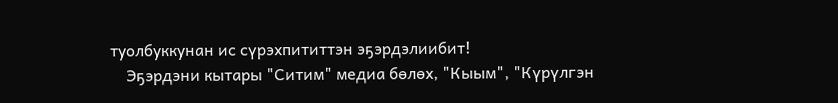туолбуккунан ис сүрэхпититтэн эҕэрдэлиибит!
    Эҕэрдэни кытары "Ситим" медиа бөлөх, "Кыым", "Күрүлгэн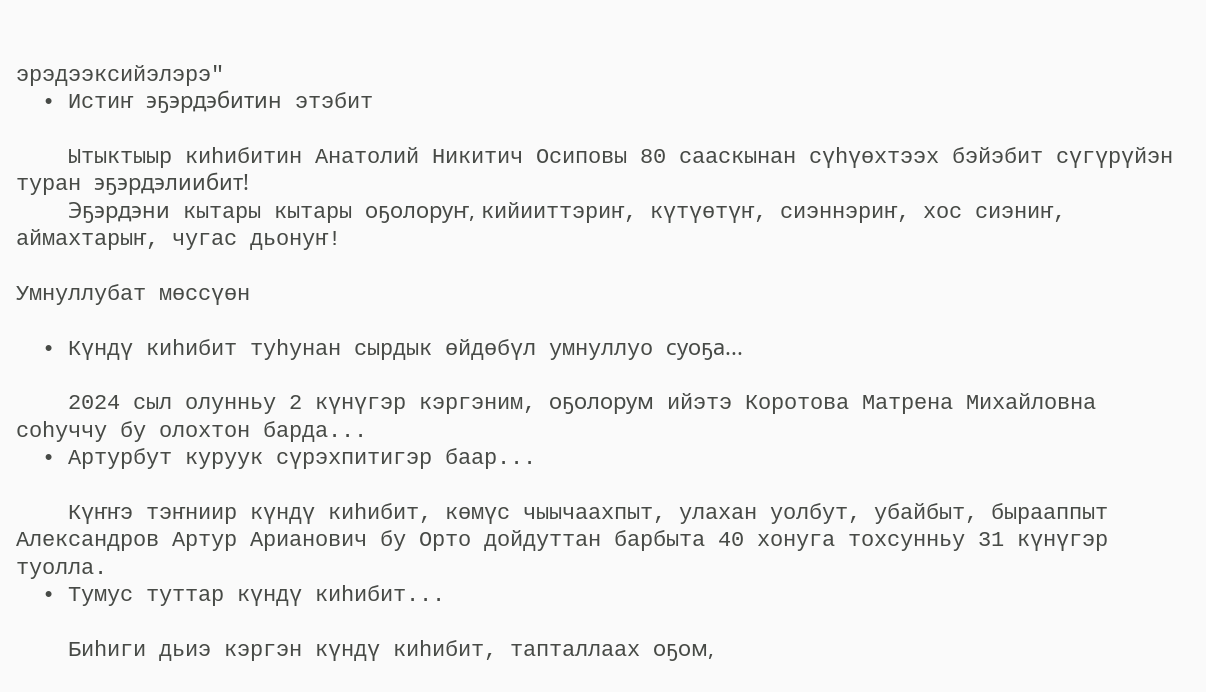эрэдээксийэлэрэ"
  • Истиҥ эҕэрдэбитин этэбит

    Ытыктыыр киһибитин Анатолий Никитич Осиповы 80 сааскынан сүһүөхтээх бэйэбит сүгүрүйэн туран эҕэрдэлиибит!
    Эҕэрдэни кытары кытары оҕолоруҥ, кийииттэриҥ, күтүөтүҥ, сиэннэриҥ, хос сиэниҥ, аймахтарыҥ, чугас дьонуҥ!

Умнуллубат мөссүөн

  • Күндү киһибит туһунан сырдык өйдөбүл умнуллуо суоҕа...

    2024 сыл олунньу 2 күнүгэр кэргэним, оҕолорум ийэтэ Коротова Матрена Михайловна соһуччу бу олохтон барда...
  • Артурбут куруук сүрэхпитигэр баар...

    Күҥҥэ тэҥниир күндү киһибит, көмүс чыычаахпыт, улахан уолбут, убайбыт, бырааппыт Александров Артур Арианович бу Орто дойдуттан барбыта 40 хонуга тохсунньу 31 күнүгэр туолла.
  • Тумус туттар күндү киһибит...

    Биһиги дьиэ кэргэн күндү киһибит, тапталлаах оҕом,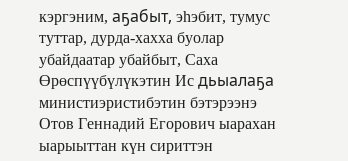кэргэним, аҕабыт, эһэбит, тумус туттар, дурда-хахха буолар убайдаатар убайбыт, Саха Өрөспүүбүлүкэтин Ис дьыалаҕа министиэристибэтин бэтэрээнэ Отов Геннадий Егорович ыарахан ыарыыттан күн сириттэн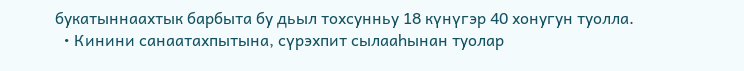букатыннаахтык барбыта бу дьыл тохсунньу 18 күнүгэр 40 хонугун туолла.
  • Кинини санаатахпытына, сүрэхпит сылааһынан туолар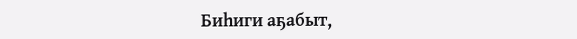Биһиги аҕабыт,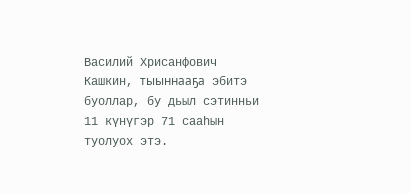Василий Хрисанфович Кашкин, тыыннааҕа эбитэ буоллар, бу дьыл сэтинньи 11 күнүгэр 71 сааһын туолуох этэ.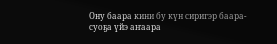Ону баара кини бу күн сиригэр баара-суоҕа үйэ аҥаара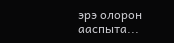эрэ олорон ааспыта...